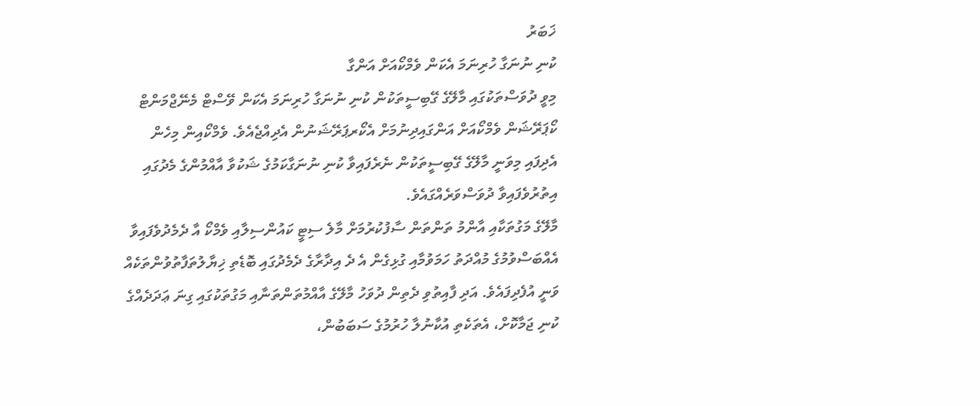ޚަބަރު
ކުނި ނުނަގާ ހުރިނަމަ އެކަން ވެމްކޯއަށް އަންގާ
މިވީ ދުވަސްތަކުގައި މާލޭގެ ގޭބިސީތަކުން ކުނި ނުނަގާ ހުރިނަމަ އެކަން ވޭސްޓް މެނޭޖްމަންޓް ކޯޕަރޭޝަން ވެމްކޯއަށް އަންގައިދިނުމަށް އެކޯރޕަރޭޝަނުން އެދިއްޖެއެވެ. ވެމްކޯއިން މިހެން އެދިފައި މިވަނީ މާލޭގެ ގޭބިސީތަކުން ނެރެފައިވާ ކުނި ނުނަގާކަމުގެ ޝަކުވާ އާއްމުންގެ މެދުގައި އިތުރުވެފައިވާ ދުވަސްވަރެއްގައެވެ.
މާލޭގެ މަގުތަކާއި އާންމު ތަންތަން ސާފުކުރުމަށް މާލެ ސިޓީ ކައުންސިލާއި ވެމްކޯ އާ ދެމެދުވެފައިވާ އެއްބަސްވުމުގެ މުއްދަތު ހަމަވުމާއި ގުޅިގެން އެ ދެ އިދާރާގެ ދެމެދުގައި ބޮޑެތި ޚިޔާލުތަފާތުވުންތަކެއް ވަނީ އުފެދިފައެވެ. އަދި ފާއިތުވި ދެތިން ދުވަހު މާލޭގެ އާއްމުތަންތަނާއި މަގުތަކުގައި ގިނަ ޢަދަދެއްގެ ކުނި ޖަމާކޮށް، އެތަކެތި އުކާނުލާ ހުރުމުގެ ސަބަބުން،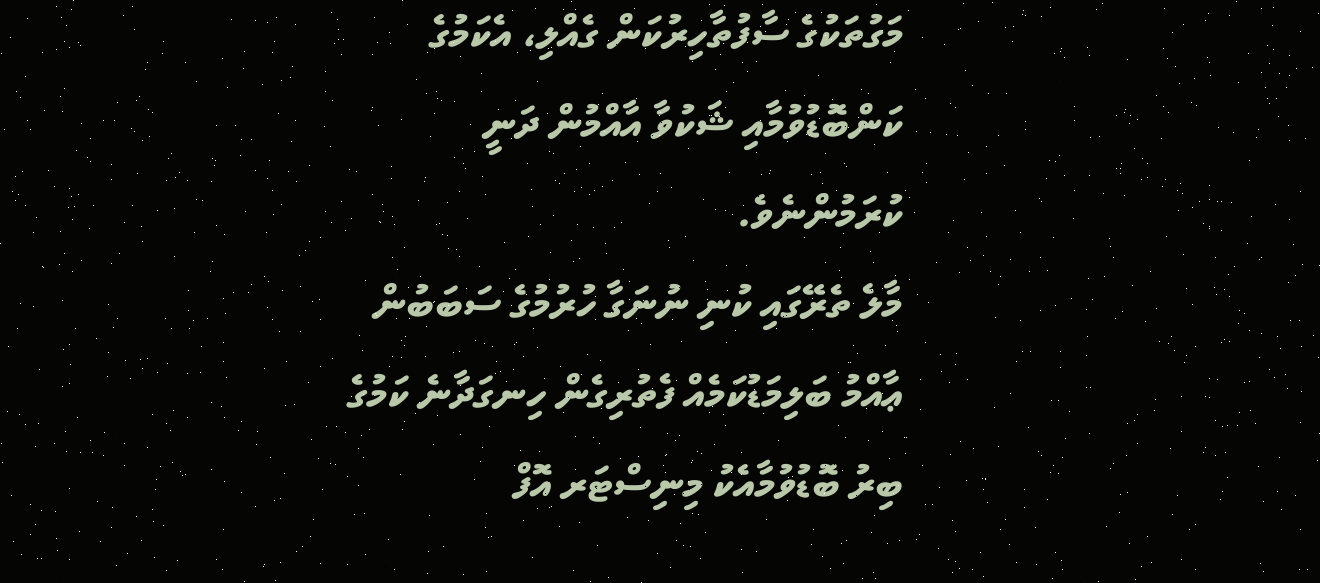މަގުތަކުގެ ސާފުތާހިރުކަން ގެއްލި، އެކަމުގެ ކަންބޮޑުވުމާއި ޝަކުވާ އާއްމުން ދަނީ ކުރަމުންނެވެ.
މާލެ ތެރޭގައި ކުނި ނުނަގާ ހުރުމުގެ ސަބަބުން ޢާއްމު ބަލިމަޑުކަމެއް ފެތުރިގެން ހިނގަދާނެ ކަމުގެ ބިރު ބޮޑުވުމާއެކު މިނިސްޓަރ އޮފް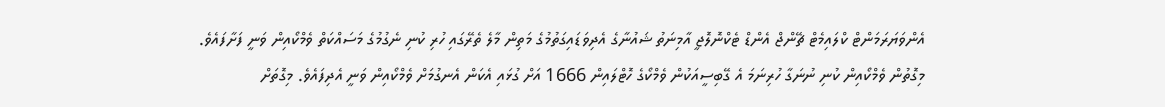އެންވަޔަރަމަންޓް ކްލައިމެޓް ޗޭންޖް އެންޑް ޓެކްނޮލޮޖީ އާމިނަތު ޝައުނާގެ އެދިވަޑައިގަތުމުގެ މަތިން މާލެ ތެރޭގައި ހުރި ކުނި ނެގުމުގެ މަސައްކަތް ވެމްކޯއިން ވަނީ ފަށާފައެވެ.
މިގޮތުން ވެމްކޯއިން ކުނި ނުނަގާ ހުރިނަމަ އެ ގޭބިސީއަކުން ވެމްކޯގެ ހޮޓްލައިން 1666 އަށް ގުޅައި އެކަން އެނގުމަށް ވެމްކޯއިން ވަނީ އެދިފައެވެ. މިގޮތަށް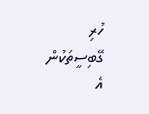ހުރި ގޭބިސީތަކުން އެ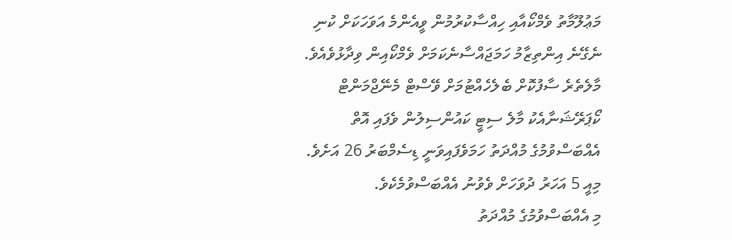މަޢުލޫމާތު ވެމްކޯއާއި ހިއްސާކުރުމުން ވީއެންމެ އަވަހަކަށް ކުނި ނެގޭނެ އިންތިޒާމު ހަމަޖައްސާނެކަމަށް ވެމްކޯއިން ވިދާޅުވެއެވެ.
މާލެތެރެ ސާފުކޮށް ބެލެހެއްޓުމަށް ވޭސްޓް މެނޭޖްމަންޓް ކޯޕަރޭޝަނާއެކު މާލެ ސިޓީ ކައުންސިލުން ވެފައި އޮތް އެއްބަސްވުމުގެ މުއްދަތު ހަމަވެފައިވަނީ ޑިސެމްބަރު 26 އަށެވެ. މިއީ 5 އަހަރު ދުވަހަށް ވެވުނު އެއްބަސްވުމެކެވެ.
މި އެއްބަސްވުމުގެ މުއްދަތު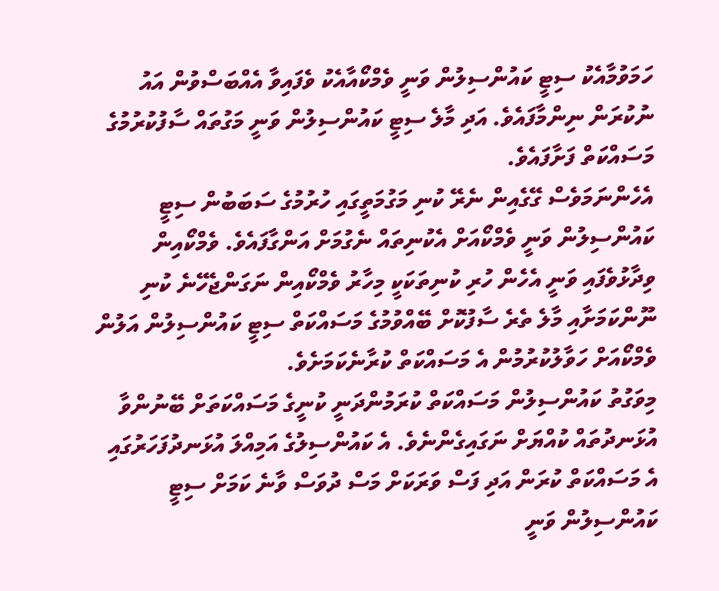ހަމަވުމާއެކު ސިޓީ ކައުންސިލުން ވަނީ ވެމްކޯއާއެކު ވެފައިވާ އެއްބަސްވުން އައު ނުކުރަން ނިންމާފައެވެ. އަދި މާލެ ސިޓީ ކައުންސިލުން ވަނީ މަގުތައް ސާފުކުރުމުގެ މަސައްކަތް ފަށާފައެވެ.
އެހެންނަމަވެސް ގޭގެއިން ނެރޭ ކުނި މަގުމަތީގައި ހުރުމުގެ ސަބަބުން ސިޓީ ކައުންސިލުން ވަނީ ވެމްކޯއަށް އެކުނިތައް ނެގުމަށް އަންގާފައެވެ. ވެމްކޯއިން ވިދާޅުވެފައި ވަނީ އެހެން ހުރި ކުނިތަކަކީ މިހާރު ވެމްކޯއިން ނަގަންޖެހޭނެ ކުނި ނޫންކަމަށާއި މާލެ ތެރެ ސާފުކޮށް ބޭއްވުމުގެ މަސައްކަތް ސިޓީ ކައުންސިލުން އަލުން ވެމްކޯއަށް ހަވާލުކުރުމުން އެ މަސައްކަތް ކުރާނެކަމަށެވެ.
މިވަގުތު ކައުންސިލުން މަސައްކަތް ކުރަމުންދަނީ ކުނީގެ މަސައްކަތަށް ބޭނުންވާ އުޅަނދުތައް ކުއްޔަށް ނަގައިގެންނެވެ. އެ ކައުންސިލުގެ އަމިއްލަ އުޅަނދުފަހަރުގައި އެ މަސައްކަތް ކުރަން އަދި ފަސް ވަރަކަށް މަސް ދުވަސް ވާނެ ކަމަށް ސިޓީ ކައުންސިލުން ވަނީ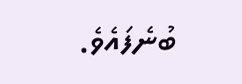ބުނެފައެވެ.